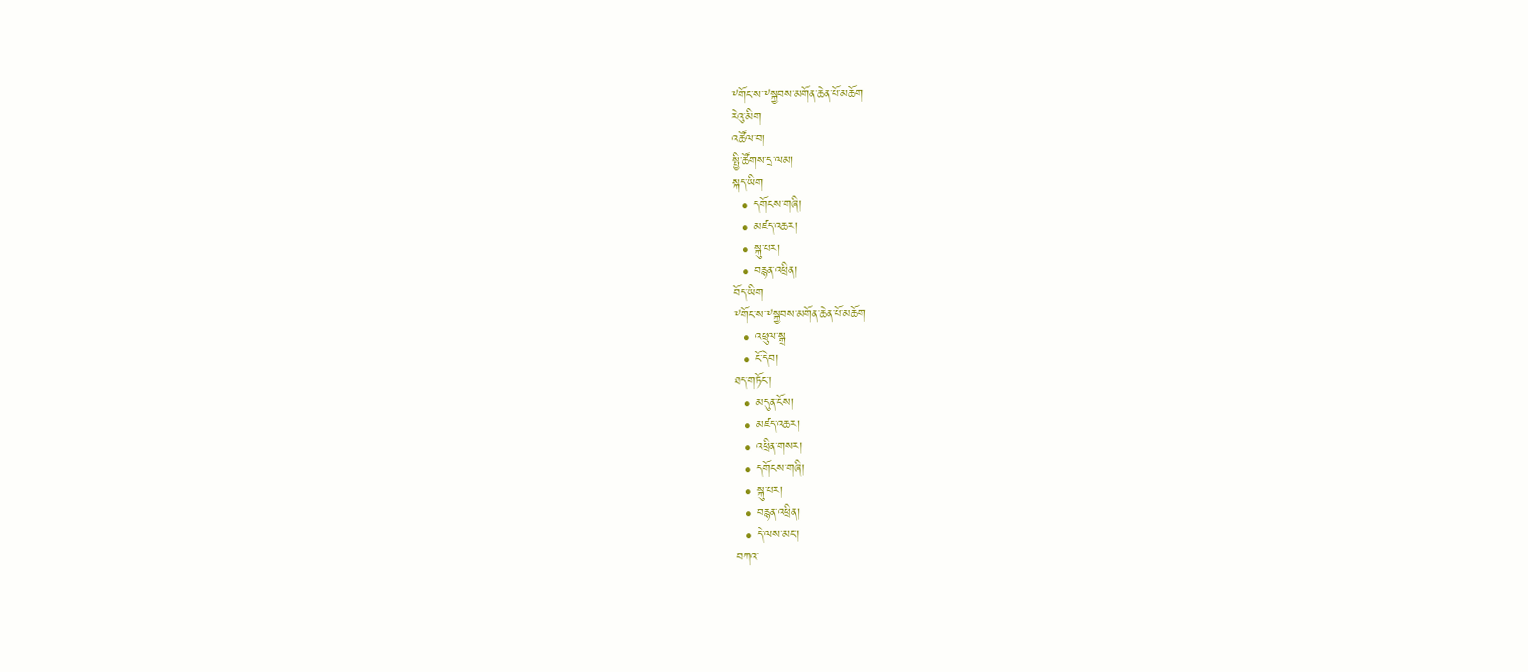༸གོང་ས་༸སྐྱབས་མགོན་ཆེན་པོ་མཆོག
རེའུ་མིག
འཚོལ་བ།
སྤྱི་ཚོགས་དྲ་ལམ།
སྐད་ཡིག
  • དགོངས་གཞི།
  • མཛད་འཆར།
  • སྐུ་པར།
  • བརྙན་འཕྲིན།
བོད་ཡིག
༸གོང་ས་༸སྐྱབས་མགོན་ཆེན་པོ་མཆོག
  • འཕྲུལ་སྒྲ
  • ངོ་དེབ།
ཐད་གཏོང་།
  • མདུན་ངོས།
  • མཛད་འཆར།
  • འཕྲིན་གསར།
  • དགོངས་གཞི།
  • སྐུ་པར།
  • བརྙན་འཕྲིན།
  • དེ་ལས་མང་།
བཀའ་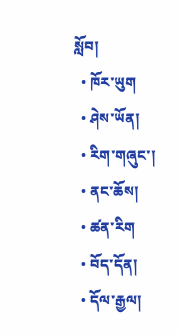སློབ།
  • ཁོར་ཡུག
  • ཤེས་ཡོན།
  • རིག་གཞུང་།
  • ནང་ཆོས།
  • ཚན་རིག
  • བོད་དོན།
  • དོལ་རྒྱལ།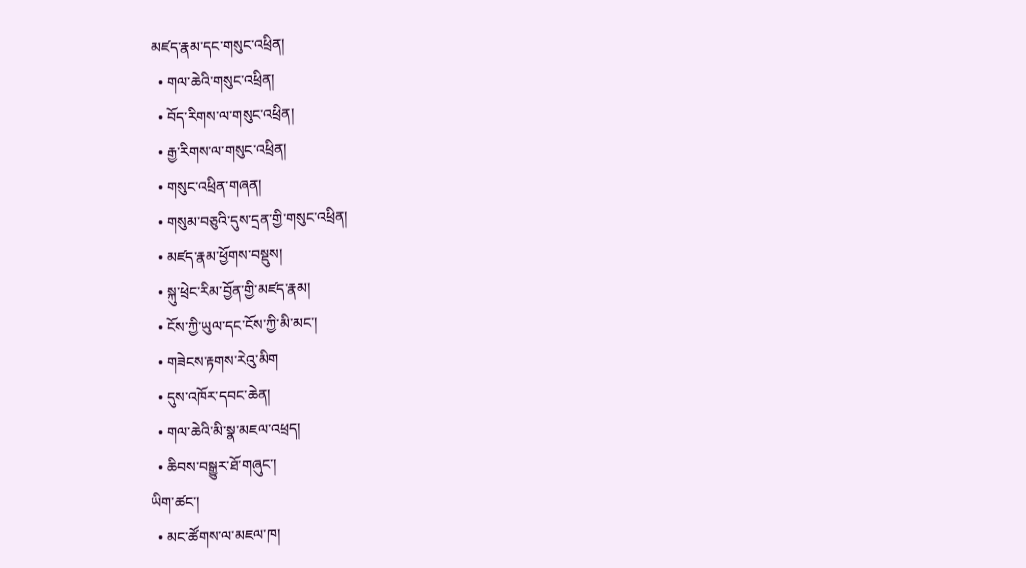མཛད་རྣམ་དང་གསུང་འཕྲིན།
  • གལ་ཆེའི་གསུང་འཕྲིན།
  • བོད་རིགས་ལ་གསུང་འཕྲིན།
  • རྒྱ་རིགས་ལ་གསུང་འཕྲིན།
  • གསུང་འཕྲིན་གཞན།
  • གསུམ་བཅུའི་དུས་དྲན་གྱི་གསུང་འཕྲིན།
  • མཛད་རྣམ་ཕྱོགས་བསྡུས།
  • སྐུ་ཕྲེང་རིམ་བྱོན་གྱི་མཛད་རྣམ།
  • ངོས་ཀྱི་ཡུལ་དང་ངོས་ཀྱི་མི་མང་།
  • གཟེངས་རྟགས་རེའུ་མིག
  • དུས་འཁོར་དབང་ཆེན།
  • གལ་ཆེའི་མི་སྣ་མཇལ་འཕྲད།
  • ཆིབས་བསྒྱུར་ཐོ་གཞུང་།
ཡིག་ཚང་།
  • མང་ཚོགས་ལ་མཇལ་ཁ།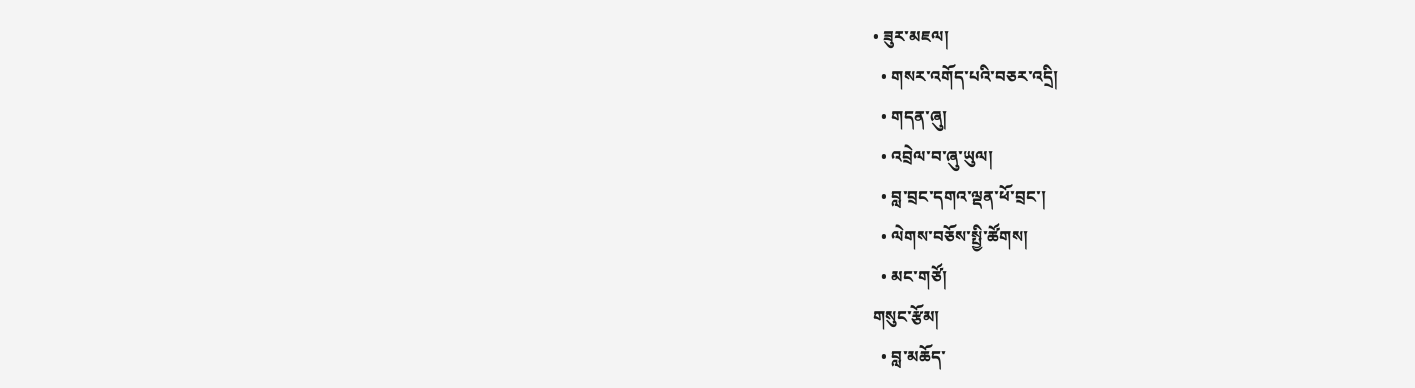• ཟུར་མཇལ།
  • གསར་འགོད་པའི་བཅར་འདྲི།
  • གདན་ཞུ།
  • འབྲེལ་བ་ཞུ་ཡུལ།
  • བླ་བྲང་དགའ་ལྡན་ཕོ་བྲང་།
  • ལེགས་བཅོས་སྤྱི་ཚོགས།
  • མང་གཙོ།
གསུང་རྩོམ།
  • བླ་མཆོད་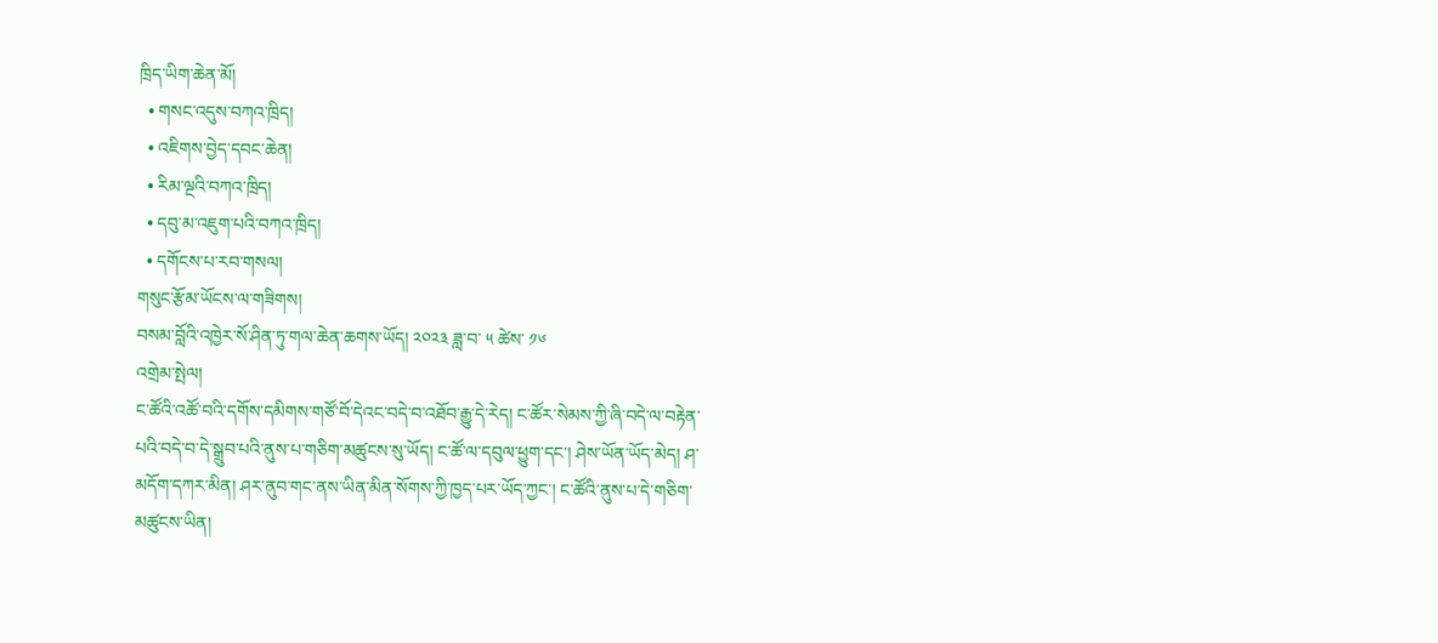ཁྲིད་ཡིག་ཆེན་མོ།
  • གསང་འདུས་བཀའ་ཁྲིད།
  • འཇིགས་བྱེད་དབང་ཆེན།
  • རིམ་ལྔའི་བཀའ་ཁྲིད།
  • དབུ་མ་འཇུག་པའི་བཀའ་ཁྲིད།
  • དགོངས་པ་རབ་གསལ།
གསུང་རྩོམ་ཡོངས་ལ་གཟིགས།
བསམ་བློའི་འཁྱེར་སོ་ཤིན་ཏུ་གལ་ཆེན་ཆགས་ཡོད། ༢༠༢༣ ཟླ་བ་ ༥ ཚེས་ ༡༦
འགྲེམ་སྤེལ།
ང་ཚོའི་འཚོ་བའི་དགོས་དམིགས་གཙོ་བོ་དེའང་བདེ་བ་འཐོབ་རྒྱུ་དེ་རེད། ང་ཚོར་སེམས་ཀྱི་ཞི་བདེ་ལ་བརྟེན་པའི་བདེ་བ་དེ་སྒྲུབ་པའི་ནུས་པ་གཅིག་མཚུངས་སུ་ཡོད། ང་ཚོ་ལ་དབུལ་ཕྱུག་དང་། ཤེས་ཡོན་ཡོད་མེད། ཤ་མདོག་དཀར་མིན། ཤར་ནུབ་གང་ནས་ཡིན་མིན་སོགས་ཀྱི་ཁྱད་པར་ཡོད་ཀྱང་། ང་ཚོའི་ནུས་པ་དེ་གཅིག་མཚུངས་ཡིན།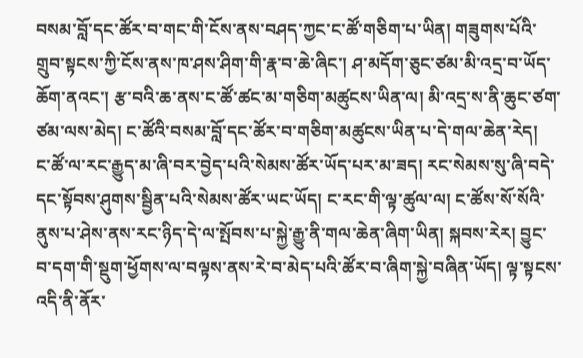བསམ་བློ་དང་ཚོར་བ་གང་གི་ངོས་ནས་བཤད་ཀྱང་ང་ཚོ་གཅིག་པ་ཡིན། གཟུགས་པོའི་གྲུབ་སྟངས་ཀྱི་ངོས་ནས་ཁ་ཤས་ཤིག་གི་རྣ་བ་ཆེ་ཞིང་། ཤ་མདོག་ཅུང་ཙམ་མི་འདྲ་བ་ཡོད་ཆོག་ནའང་། རྩ་བའི་ཆ་ནས་ང་ཚོ་ཚང་མ་གཅིག་མཚུངས་ཡིན་ལ། མི་འདྲ་ས་ནི་ཆུང་ཙག་ཙམ་ལས་མེད། ང་ཚོའི་བསམ་བློ་དང་ཚོར་བ་གཅིག་མཚུངས་ཡིན་པ་དེ་གལ་ཆེན་རེད།
ང་ཚོ་ལ་རང་རྒྱུད་མ་ཞི་བར་བྱེད་པའི་སེམས་ཚོར་ཡོད་པར་མ་ཟད། རང་སེམས་སུ་ཞི་བདེ་དང་སྟོབས་ཤུགས་སྦྱིན་པའི་སེམས་ཚོར་ཡང་ཡོད། ང་རང་གི་ལྟ་ཚུལ་ལ། ང་ཚོས་སོ་སོའི་ནུས་པ་ཤེས་ནས་རང་ཉིད་དེ་ལ་སྤོབས་པ་སྐྱེ་རྒྱུ་ནི་གལ་ཆེན་ཞིག་ཡིན། སྐབས་རེར། བྱུང་བ་དག་གི་སྡུག་ཕྱོགས་ལ་བལྟས་ནས་རེ་བ་མེད་པའི་ཚོར་བ་ཞིག་སྐྱེ་བཞིན་ཡོད། ལྟ་སྟངས་འདི་ནི་ནོར་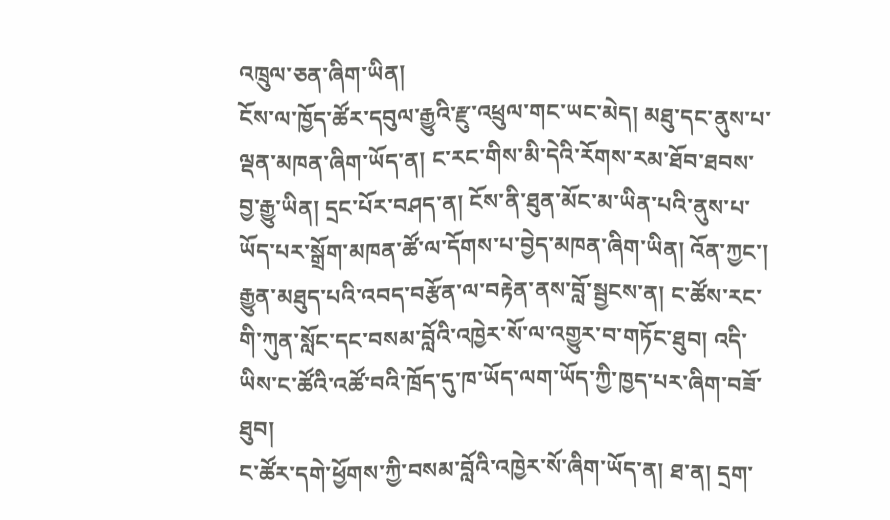འཁྲུལ་ཅན་ཞིག་ཡིན།
ངོས་ལ་ཁྱོད་ཚོར་དབུལ་རྒྱུའི་རྫུ་འཕྲུལ་གང་ཡང་མེད། མཐུ་དང་ནུས་པ་ལྡན་མཁན་ཞིག་ཡོད་ན། ང་རང་གིས་མི་དེའི་རོགས་རམ་ཐོབ་ཐབས་བྱ་རྒྱུ་ཡིན། དྲང་པོར་བཤད་ན། ངོས་ནི་ཐུན་མོང་མ་ཡིན་པའི་ནུས་པ་ཡོད་པར་སྒྲོག་མཁན་ཚོ་ལ་དོགས་པ་བྱེད་མཁན་ཞིག་ཡིན། འོན་ཀྱང་། རྒྱུན་མཐུད་པའི་འབད་བརྩོན་ལ་བརྟེན་ནས་བློ་སྦྱངས་ན། ང་ཚོས་རང་གི་ཀུན་སློང་དང་བསམ་བློའི་འཁྱེར་སོ་ལ་འགྱུར་བ་གཏོང་ཐུབ། འདི་ཡིས་ང་ཚོའི་འཚོ་བའི་ཁྲོད་དུ་ཁ་ཡོད་ལག་ཡོད་ཀྱི་ཁྱད་པར་ཞིག་བཟོ་ཐུབ།
ང་ཚོར་དགེ་ཕྱོགས་ཀྱི་བསམ་བློའི་འཁྱེར་སོ་ཞིག་ཡོད་ན། ཐ་ན། དྲག་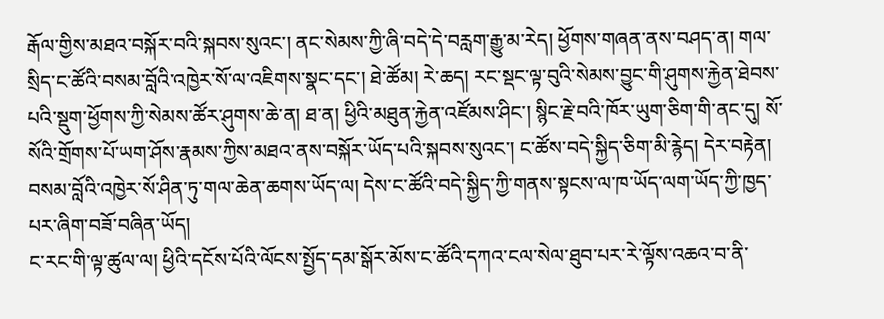རྒོལ་གྱིས་མཐའ་བསྐོར་བའི་སྐབས་སུའང་། ནང་སེམས་ཀྱི་ཞི་བདེ་དེ་བརླག་རྒྱུ་མ་རེད། ཕྱོགས་གཞན་ནས་བཤད་ན། གལ་སྲིད་ང་ཚོའི་བསམ་བློའི་འཁྱེར་སོ་ལ་འཇིགས་སྣང་དང་། ཐེ་ཚོམ། རེ་ཆད། རང་སྡང་ལྟ་བུའི་སེམས་བྱུང་གི་ཤུགས་རྐྱེན་ཐེབས་པའི་སྡུག་ཕྱོགས་ཀྱི་སེམས་ཚོར་ཤུགས་ཆེ་ན། ཐ་ན། ཕྱིའི་མཐུན་རྐྱེན་འཛོམས་ཤིང་། སྙིང་རྗེ་བའི་ཁོར་ཡུག་ཅིག་གི་ནང་དུ། སོ་སོའི་གྲོགས་པོ་ཡག་ཤོས་རྣམས་ཀྱིས་མཐའ་ནས་བསྐོར་ཡོད་པའི་སྐབས་སུའང་། ང་ཚོས་བདེ་སྐྱིད་ཅིག་མི་རྙེད། དེར་བརྟེན། བསམ་བློའི་འཁྱེར་སོ་ཤིན་ཏུ་གལ་ཆེན་ཆགས་ཡོད་ལ། དེས་ང་ཚོའི་བདེ་སྐྱིད་ཀྱི་གནས་སྟངས་ལ་ཁ་ཡོད་ལག་ཡོད་ཀྱི་ཁྱད་པར་ཞིག་བཟོ་བཞིན་ཡོད།
ང་རང་གི་ལྟ་ཚུལ་ལ། ཕྱིའི་དངོས་པོའི་ལོངས་སྤྱོད་དམ་སྒོར་མོས་ང་ཚོའི་དཀའ་ངལ་སེལ་ཐུབ་པར་རེ་ལྟོས་འཆའ་བ་ནི་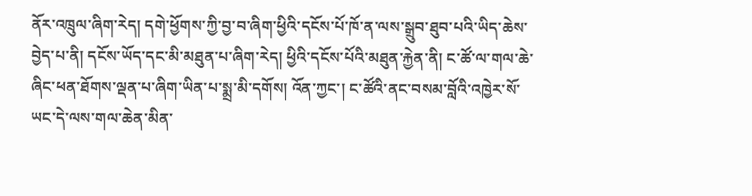ནོར་འཁྲུལ་ཞིག་རེད། དགེ་ཕྱོགས་ཀྱི་བྱ་བ་ཞིག་ཕྱིའི་དངོས་པོ་ཁོ་ན་ལས་སྒྲུབ་ཐུབ་པའི་ཡིད་ཆེས་བྱེད་པ་ནི། དངོས་ཡོད་དང་མི་མཐུན་པ་ཞིག་རེད། ཕྱིའི་དངོས་པོའི་མཐུན་རྐྱེན་ནི། ང་ཚོ་ལ་གལ་ཆེ་ཞིང་ཕན་ཐོགས་ལྡན་པ་ཞིག་ཡིན་པ་སྨྲ་མི་དགོས། འོན་ཀྱང་། ང་ཚོའི་ནང་བསམ་བློའི་འཁྱེར་སོ་ཡང་དེ་ལས་གལ་ཆེན་མིན་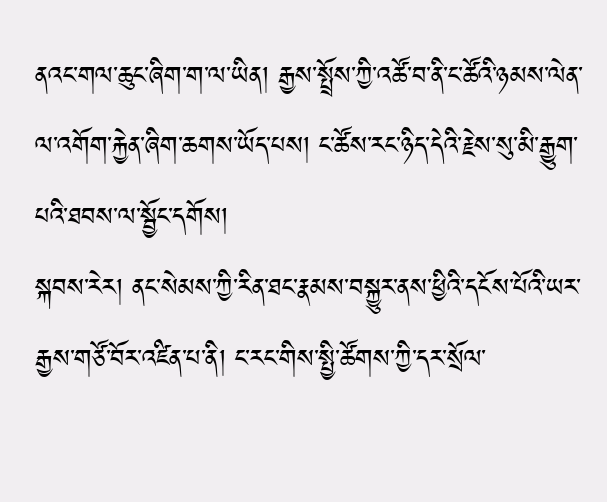ནའང་གལ་ཆུང་ཞིག་ག་ལ་ཡིན། རྒྱས་སྤྲོས་ཀྱི་འཚོ་བ་ནི་ང་ཚོའི་ཉམས་ལེན་ལ་འགོག་རྐྱེན་ཞིག་ཆགས་ཡོད་པས། ང་ཚོས་རང་ཉིད་དེའི་རྗེས་སུ་མི་རྒྱུག་པའི་ཐབས་ལ་སྦྱོང་དགོས།
སྐབས་རེར། ནང་སེམས་ཀྱི་རིན་ཐང་རྣམས་བསྐྱུར་ནས་ཕྱིའི་དངོས་པོའི་ཡར་རྒྱས་གཙོ་བོར་འཛིན་པ་ནི། ང་རང་གིས་སྤྱི་ཚོགས་ཀྱི་དར་སྲོལ་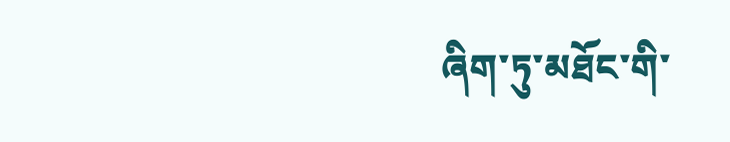ཞིག་ཏུ་མཐོང་གི་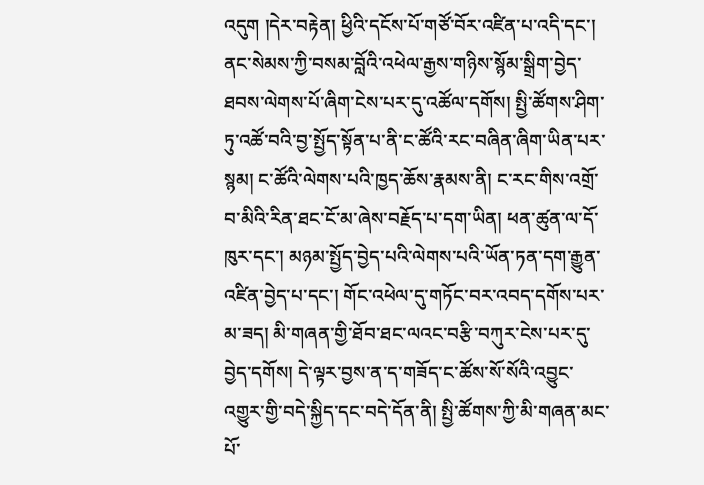འདུག །དེར་བརྟེན། ཕྱིའི་དངོས་པོ་གཙོ་བོར་འཛིན་པ་འདི་དང་། ནང་སེམས་ཀྱི་བསམ་བློའི་འཕེལ་རྒྱས་གཉིས་སྙོམ་སྒྲིག་བྱེད་ཐབས་ལེགས་པོ་ཞིག་ངེས་པར་དུ་འཚོལ་དགོས། སྤྱི་ཚོགས་ཤིག་ཏུ་འཚོ་བའི་བྱ་སྤྱོད་སྟོན་པ་ནི་ང་ཚོའི་རང་བཞིན་ཞིག་ཡིན་པར་སྙམ། ང་ཚོའི་ལེགས་པའི་ཁྱད་ཆོས་རྣམས་ནི། ང་རང་གིས་འགྲོ་བ་མིའི་རིན་ཐང་ངོ་མ་ཞེས་བརྗོད་པ་དག་ཡིན། ཕན་ཚུན་ལ་དོ་ཁུར་དང་། མཉམ་སྤྱོད་བྱེད་པའི་ལེགས་པའི་ཡོན་ཏན་དག་རྒྱུན་འཛིན་བྱེད་པ་དང་། གོང་འཕེལ་དུ་གཏོང་བར་འབད་དགོས་པར་མ་ཟད། མི་གཞན་གྱི་ཐོབ་ཐང་ལའང་བརྩི་བཀུར་ངེས་པར་དུ་བྱེད་དགོས། དེ་ལྟར་བྱས་ན་ད་གཟོད་ང་ཚོས་སོ་སོའི་འབྱུང་འགྱུར་གྱི་བདེ་སྐྱིད་དང་བདེ་དོན་ནི། སྤྱི་ཚོགས་ཀྱི་མི་གཞན་མང་པོ་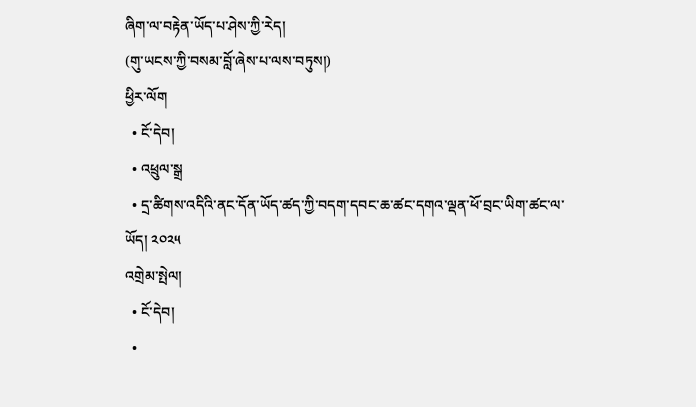ཞིག་ལ་བརྟེན་ཡོད་པ་ཤེས་ཀྱི་རེད།
(གུ་ཡངས་ཀྱི་བསམ་བློ་ཞེས་པ་ལས་བཏུས།)
ཕྱིར་ལོག
  • ངོ་དེབ།
  • འཕྲུལ་སྒྲ
  • དྲ་ཚིགས་འདིའི་ནང་དོན་ཡོད་ཚད་ཀྱི་བདག་དབང་ཆ་ཚང་དགའ་ལྡན་ཕོ་བྲང་ཡིག་ཚང་ལ་ཡོད། ༢༠༢༥
འགྲེམ་སྤེལ།
  • ངོ་དེབ།
  •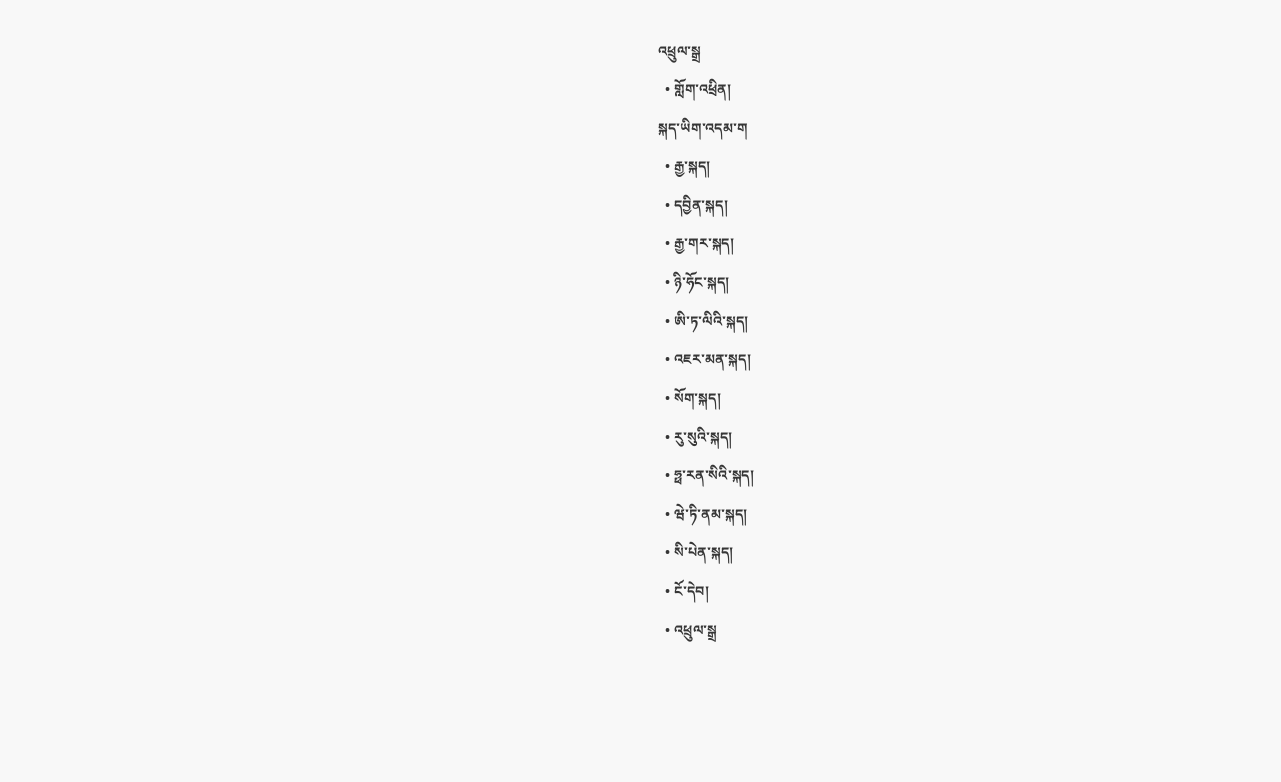འཕྲུལ་སྒྲ
  • གློག་འཕྲིན།
སྐད་ཡིག་འདམ་ག
  • རྒྱ་སྐད།
  • དབྱིན་སྐད།
  • རྒྱ་གར་སྐད།
  • ཉི་ཧོང་སྐད།
  • ཨི་ཏ་ལིའི་སྐད།
  • འཇར་མན་སྐད།
  • སོག་སྐད།
  • རུ་སུའི་སྐད།
  • ཧྥ་རན་སིའི་སྐད།
  • ཝེ་ཏི་ནམ་སྐད།
  • སི་པེན་སྐད།
  • ངོ་དེབ།
  • འཕྲུལ་སྒྲ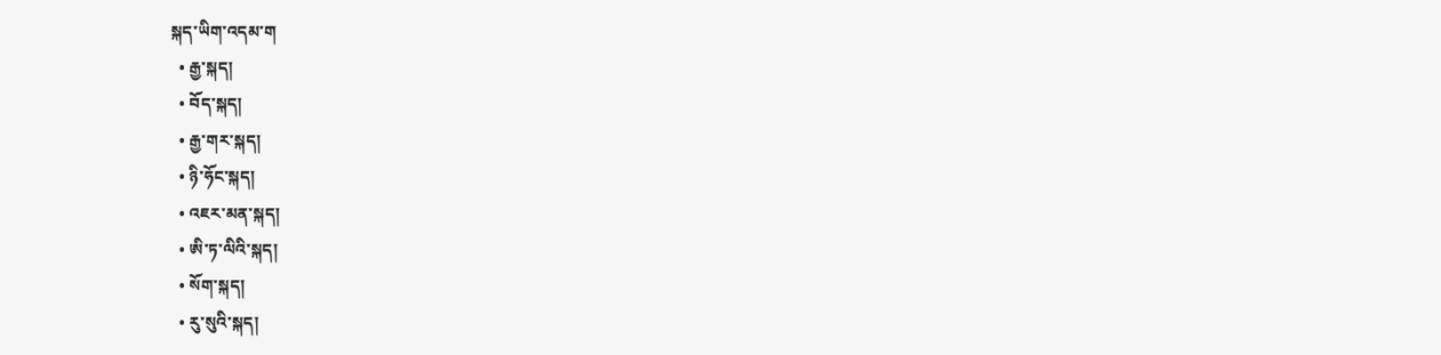སྐད་ཡིག་འདམ་ག
  • རྒྱ་སྐད།
  • བོད་སྐད།
  • རྒྱ་གར་སྐད།
  • ཉི་ཧོང་སྐད།
  • འཇར་མན་སྐད།
  • ཨི་ཏ་ལིའི་སྐད།
  • སོག་སྐད།
  • རུ་སུའི་སྐད།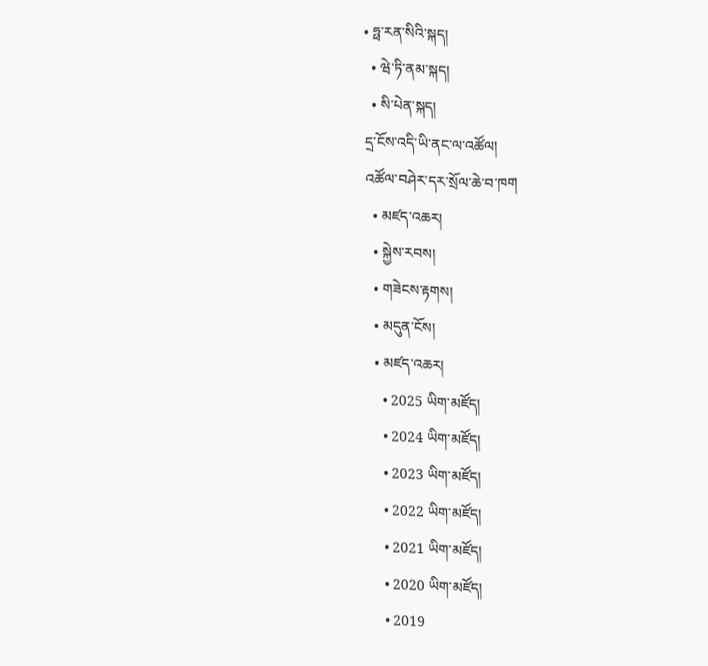• ཧྥ་རན་སིའི་སྐད།
  • ཝེ་ཏི་ནམ་སྐད།
  • སི་པེན་སྐད།
དྲ་ངོས་འདི་ཡི་ནང་ལ་འཚོལ།
འཚོལ་བཤེར་དར་སྲོལ་ཆེ་བ་ཁག
  • མཛད་འཆར།
  • སྐྱེས་རབས།
  • གཟེངས་རྟགས།
  • མདུན་ངོས།
  • མཛད་འཆར།
    • 2025 ཡིག་མཛོད།
    • 2024 ཡིག་མཛོད།
    • 2023 ཡིག་མཛོད།
    • 2022 ཡིག་མཛོད།
    • 2021 ཡིག་མཛོད།
    • 2020 ཡིག་མཛོད།
    • 2019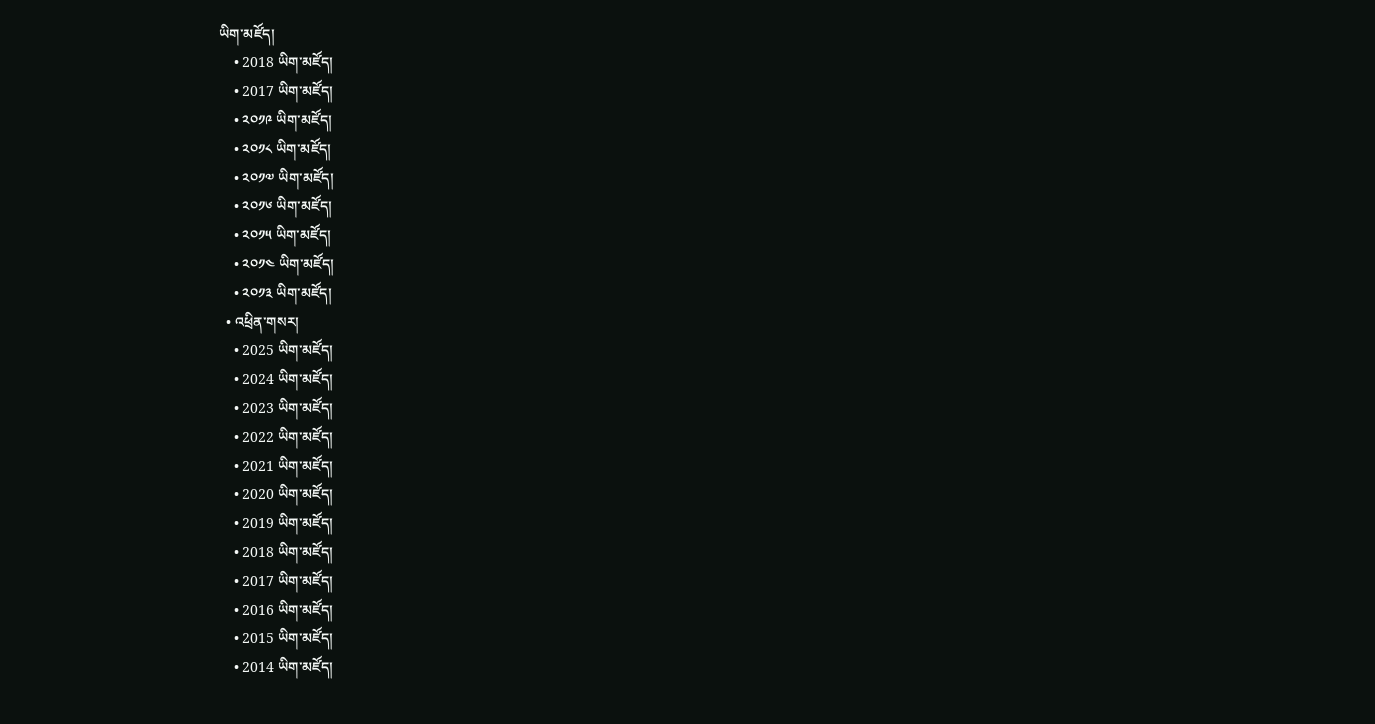ཡིག་མཛོད།
    • 2018 ཡིག་མཛོད།
    • 2017 ཡིག་མཛོད།
    • ༢༠༡༩ ཡིག་མཛོད།
    • ༢༠༡༨ ཡིག་མཛོད།
    • ༢༠༡༧ ཡིག་མཛོད།
    • ༢༠༡༦ ཡིག་མཛོད།
    • ༢༠༡༥ ཡིག་མཛོད།
    • ༢༠༡༤ ཡིག་མཛོད།
    • ༢༠༡༣ ཡིག་མཛོད།
  • འཕྲིན་གསར།
    • 2025 ཡིག་མཛོད།
    • 2024 ཡིག་མཛོད།
    • 2023 ཡིག་མཛོད།
    • 2022 ཡིག་མཛོད།
    • 2021 ཡིག་མཛོད།
    • 2020 ཡིག་མཛོད།
    • 2019 ཡིག་མཛོད།
    • 2018 ཡིག་མཛོད།
    • 2017 ཡིག་མཛོད།
    • 2016 ཡིག་མཛོད།
    • 2015 ཡིག་མཛོད།
    • 2014 ཡིག་མཛོད།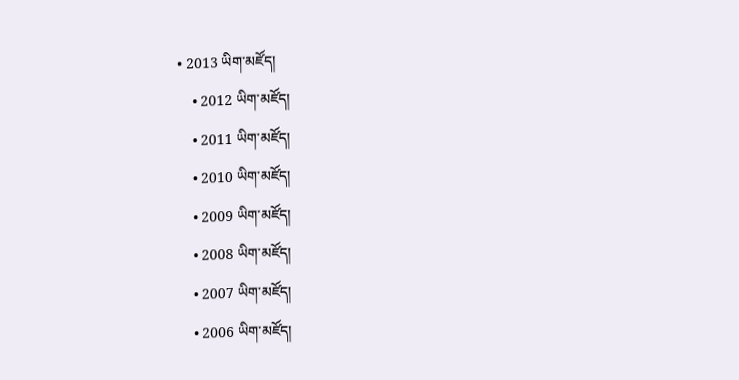• 2013 ཡིག་མཛོད།
    • 2012 ཡིག་མཛོད།
    • 2011 ཡིག་མཛོད།
    • 2010 ཡིག་མཛོད།
    • 2009 ཡིག་མཛོད།
    • 2008 ཡིག་མཛོད།
    • 2007 ཡིག་མཛོད།
    • 2006 ཡིག་མཛོད།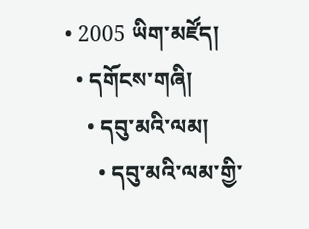• 2005 ཡིག་མཛོད།
  • དགོངས་གཞི།
    • དབུ་མའི་ལམ།
      • དབུ་མའི་ལམ་གྱི་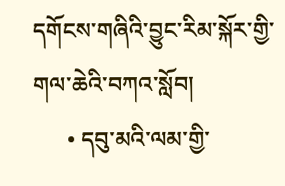དགོངས་གཞིའི་བྱུང་རིམ་སྐོར་གྱི་གལ་ཆེའི་བཀའ་སློབ།
      • དབུ་མའི་ལམ་གྱི་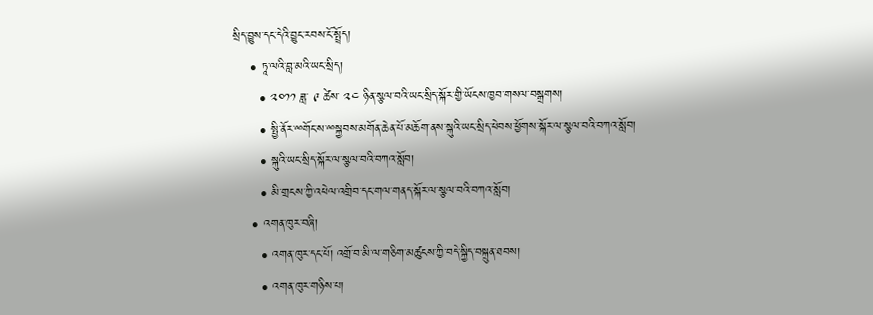སྲིད་བྱུས་དང་དེའི་བྱུང་རབས་ངོ་སྤྲོད།
    • ཏཱ་ལའི་བླ་མའི་ཡང་སྲིད།
      • ༢༠༡༡ ཟླ་ ༩ ཚེས་ ༢༤ ཉིན་སྩལ་བའི་ཡང་སྲིད་སྐོར་གྱི་ཡོངས་ཁྱབ་གསལ་བསྒྲགས།
      • སྤྱི་ནོར་ྋགོང་ས་ྋསྐྱབས་མགོན་ཆེན་པོ་མཆོག་ནས་སྐུའི་ཡང་སྲིད་ཕེབས་ཕྱོགས་སྐོར་ལ་སྩལ་བའི་བཀའ་སློབ།
      • སྐུའི་ཡང་སྲིད་སྐོར་ལ་སྩལ་བའི་བཀའ་སློབ།
      • མི་གྲངས་ཀྱི་འཕེལ་འགྲིབ་དང་གལ་གནད་སྐོར་ལ་སྩལ་བའི་བཀའ་སློབ།
    • འགན་ཁུར་བཞི།
      • འགན་ཁུར་དང་པོ། འགྲོ་བ་མི་ལ་གཅིག་མཚུངས་ཀྱི་བདེ་སྐྱིད་བསྐྲུན་ཐབས།
      • འགན་ཁུར་གཉིས་པ།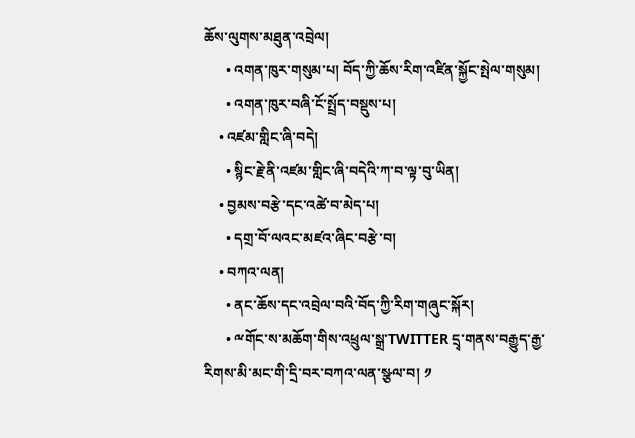ཆོས་ལུགས་མཐུན་འབྲེལ།
      • འགན་ཁུར་གསུམ་པ། བོད་ཀྱི་ཆོས་རིག་འཛིན་སྐྱོང་སྤེལ་གསུམ།
      • འགན་ཁུར་བཞི་ངོ་སྤྲོད་བསྡུས་པ།
    • འཛམ་གླིང་ཞི་བདེ།
      • སྙིང་རྗེ་ནི་འཛམ་གླིང་ཞི་བདེའི་ཀ་བ་ལྟ་བུ་ཡིན།
    • བྱམས་བརྩེ་དང་འཚེ་བ་མེད་པ།
      • དགྲ་བོ་ལའང་མཛའ་ཞིང་བརྩེ་བ།
    • བཀའ་ལན།
      • ནང་ཆོས་དང་འབྲེལ་བའི་བོད་ཀྱི་རིག་གཞུང་སྐོར།
      • ྋགོང་ས་མཆོག་གིས་འཕྲུལ་སྒྲ་TWITTER དྲྭ་གནས་བརྒྱུད་རྒྱ་རིགས་མི་མང་གི་དྲི་བར་བཀའ་ལན་སྩལ་བ། ༡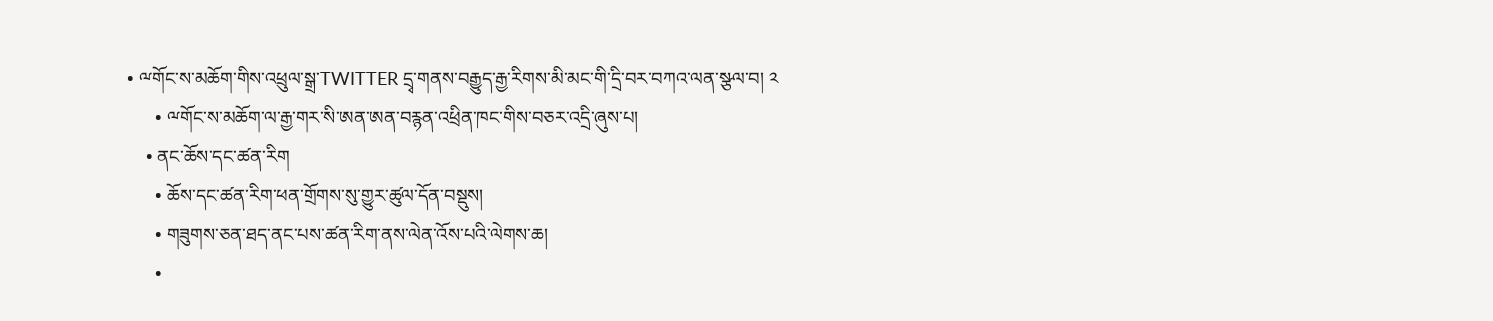• ྋགོང་ས་མཆོག་གིས་འཕྲུལ་སྒྲ་TWITTER དྲྭ་གནས་བརྒྱུད་རྒྱ་རིགས་མི་མང་གི་དྲི་བར་བཀའ་ལན་སྩལ་བ། ༢
      • ྋགོང་ས་མཆོག་ལ་རྒྱ་གར་སི་ཨན་ཨན་བརྙན་འཕྲིན་ཁང་གིས་བཅར་འདྲི་ཞུས་པ།
    • ནང་ཆོས་དང་ཚན་རིག
      • ཆོས་དང་ཚན་རིག་ཕན་གྲོགས་སུ་གྱུར་ཚུལ་དོན་བསྡུས།
      • གཟུགས་ཅན་ཐད་ནང་པས་ཚན་རིག་ནས་ལེན་འོས་པའི་ལེགས་ཆ།
      •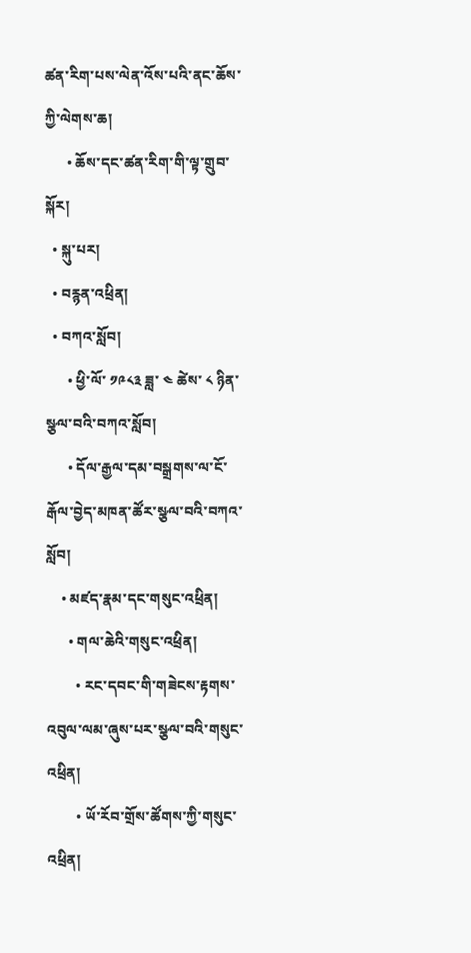ཚན་རིག་པས་ལེན་འོས་པའི་ནང་ཆོས་ཀྱི་ལེགས་ཆ།
      • ཆོས་དང་ཚན་རིག་གི་ལྟ་གྲུབ་སྐོར།
  • སྐུ་པར།
  • བརྙན་འཕྲིན།
  • བཀའ་སློབ།
      • ཕྱི་ལོ་ ༡༩༨༣ ཟླ་ ༤ ཚེས་ ༨ ཉིན་སྩལ་བའི་བཀའ་སློབ།
      • དོལ་རྒྱལ་དམ་བསྒྲགས་ལ་ངོ་རྒོལ་བྱེད་མཁན་ཚོར་སྩལ་བའི་བཀའ་སློབ།
    • མཛད་རྣམ་དང་གསུང་འཕྲིན།
      • གལ་ཆེའི་གསུང་འཕྲིན།
        • རང་དབང་གི་གཟེངས་རྟགས་འབུལ་ལམ་ཞུས་པར་སྩལ་བའི་གསུང་འཕྲིན།
        • ཡོ་རོབ་གྲོས་ཚོགས་ཀྱི་གསུང་འཕྲིན།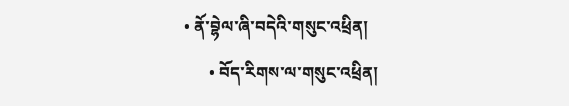• ནོ་བྷེལ་ཞི་བདེའི་གསུང་འཕྲིན།
      • བོད་རིགས་ལ་གསུང་འཕྲིན།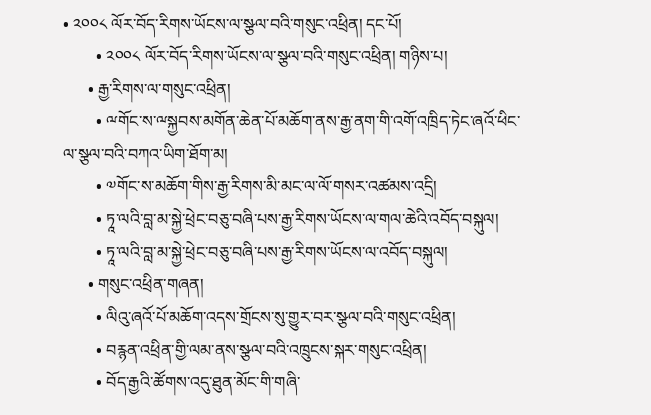• ༢༠༠༨ ལོར་བོད་རིགས་ཡོངས་ལ་སྩལ་བའི་གསུང་འཕྲིན། དང་པོ།
        • ༢༠༠༨ ལོར་བོད་རིགས་ཡོངས་ལ་སྩལ་བའི་གསུང་འཕྲིན། གཉིས་པ།
      • རྒྱ་རིགས་ལ་གསུང་འཕྲིན།
        • ྋགོང་ས་ྋསྐྱབས་མགོན་ཆེན་པོ་མཆོག་ནས་རྒྱ་ནག་གི་འགོ་འཁྲིད་ཏེང་ཞའོ་ཕིང་ལ་སྩལ་བའི་བཀའ་ཡིག་ཐོག་མ།
        • ༧གོང་ས་མཆོག་གིས་རྒྱ་རིགས་མི་མང་ལ་ལོ་གསར་འཚམས་འདྲི།
        • ཏཱ་ལའི་བླ་མ་སྐྱེ་ཕྲེང་བཅུ་བཞི་པས་རྒྱ་རིགས་ཡོངས་ལ་གལ་ཆེའི་འབོད་བསྐུལ།
        • ཏཱ་ལའི་བླ་མ་སྐྱེ་ཕྲེང་བཅུ་བཞི་པས་རྒྱ་རིགས་ཡོངས་ལ་འབོད་བསྐུལ།
      • གསུང་འཕྲིན་གཞན།
        • ལིའུ་ཞའོ་པོ་མཆོག་འདས་གྲོངས་སུ་གྱུར་བར་སྩལ་བའི་གསུང་འཕྲིན།
        • བརྙན་འཕྲིན་གྱི་ལམ་ནས་སྩལ་བའི་འཁྲུངས་སྐར་གསུང་འཕྲིན།
        • བོད་རྒྱའི་ཚོགས་འདུ་ཐུན་མོང་གི་གཞི་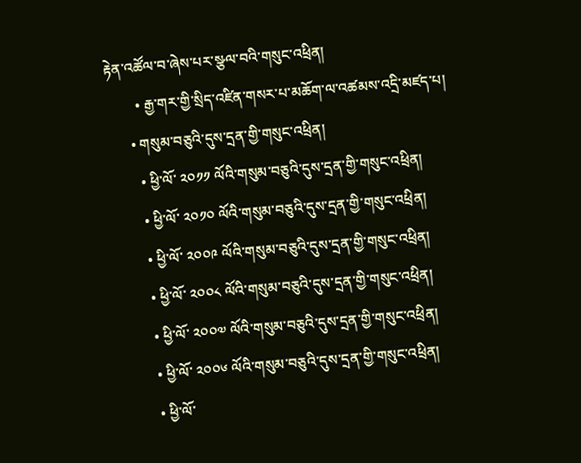རྟེན་འཚོལ་བ་ཞེས་པར་སྩལ་བའི་གསུང་འཕྲིན།
        • རྒྱ་གར་གྱི་སྲིད་འཛིན་གསར་པ་མཆོག་ལ་འཚམས་འདྲི་མཛད་པ།
      • གསུམ་བཅུའི་དུས་དྲན་གྱི་གསུང་འཕྲིན།
        • ཕྱི་ལོ་ ༢༠༡༡ ལོའི་གསུམ་བཅུའི་དུས་དྲན་གྱི་གསུང་འཕྲིན།
        • ཕྱི་ལོ་ ༢༠༡༠ ལོའི་གསུམ་བཅུའི་དུས་དྲན་གྱི་གསུང་འཕྲིན།
        • ཕྱི་ལོ་ ༢༠༠༩ ལོའི་གསུམ་བཅུའི་དུས་དྲན་གྱི་གསུང་འཕྲིན།
        • ཕྱི་ལོ་ ༢༠༠༨ ལོའི་གསུམ་བཅུའི་དུས་དྲན་གྱི་གསུང་འཕྲིན།
        • ཕྱི་ལོ་ ༢༠༠༧ ལོའི་གསུམ་བཅུའི་དུས་དྲན་གྱི་གསུང་འཕྲིན།
        • ཕྱི་ལོ་ ༢༠༠༦ ལོའི་གསུམ་བཅུའི་དུས་དྲན་གྱི་གསུང་འཕྲིན།
        • ཕྱི་ལོ་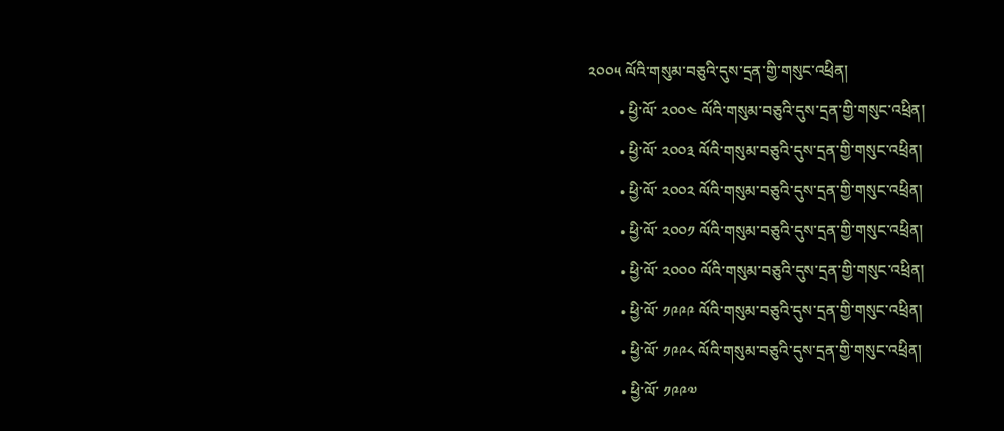༢༠༠༥ ལོའི་གསུམ་བཅུའི་དུས་དྲན་གྱི་གསུང་འཕྲིན།
        • ཕྱི་ལོ་ ༢༠༠༤ ལོའི་གསུམ་བཅུའི་དུས་དྲན་གྱི་གསུང་འཕྲིན།
        • ཕྱི་ལོ་ ༢༠༠༣ ལོའི་གསུམ་བཅུའི་དུས་དྲན་གྱི་གསུང་འཕྲིན།
        • ཕྱི་ལོ་ ༢༠༠༢ ལོའི་གསུམ་བཅུའི་དུས་དྲན་གྱི་གསུང་འཕྲིན།
        • ཕྱི་ལོ་ ༢༠༠༡ ལོའི་གསུམ་བཅུའི་དུས་དྲན་གྱི་གསུང་འཕྲིན།
        • ཕྱི་ལོ་ ༢༠༠༠ ལོའི་གསུམ་བཅུའི་དུས་དྲན་གྱི་གསུང་འཕྲིན།
        • ཕྱི་ལོ་ ༡༩༩༩ ལོའི་གསུམ་བཅུའི་དུས་དྲན་གྱི་གསུང་འཕྲིན།
        • ཕྱི་ལོ་ ༡༩༩༨ ལོའི་གསུམ་བཅུའི་དུས་དྲན་གྱི་གསུང་འཕྲིན།
        • ཕྱི་ལོ་ ༡༩༩༧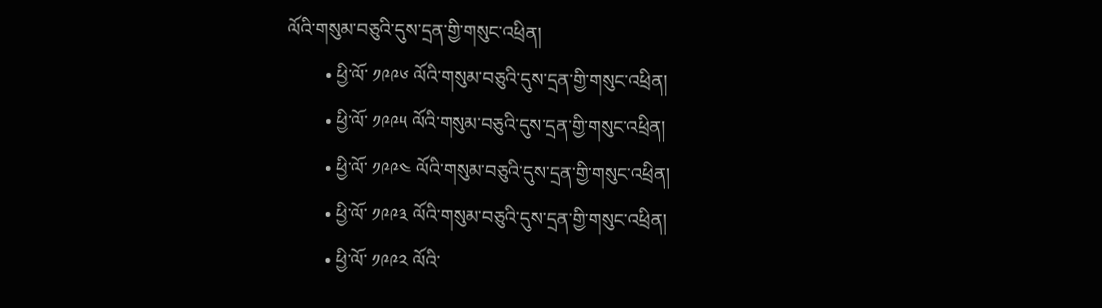ལོའི་གསུམ་བཅུའི་དུས་དྲན་གྱི་གསུང་འཕྲིན།
        • ཕྱི་ལོ་ ༡༩༩༦ ལོའི་གསུམ་བཅུའི་དུས་དྲན་གྱི་གསུང་འཕྲིན།
        • ཕྱི་ལོ་ ༡༩༩༥ ལོའི་གསུམ་བཅུའི་དུས་དྲན་གྱི་གསུང་འཕྲིན།
        • ཕྱི་ལོ་ ༡༩༩༤ ལོའི་གསུམ་བཅུའི་དུས་དྲན་གྱི་གསུང་འཕྲིན།
        • ཕྱི་ལོ་ ༡༩༩༣ ལོའི་གསུམ་བཅུའི་དུས་དྲན་གྱི་གསུང་འཕྲིན།
        • ཕྱི་ལོ་ ༡༩༩༢ ལོའི་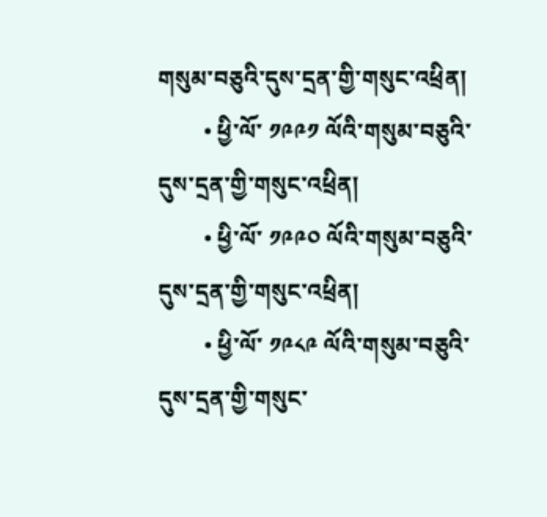གསུམ་བཅུའི་དུས་དྲན་གྱི་གསུང་འཕྲིན།
        • ཕྱི་ལོ་ ༡༩༩༡ ལོའི་གསུམ་བཅུའི་དུས་དྲན་གྱི་གསུང་འཕྲིན།
        • ཕྱི་ལོ་ ༡༩༩༠ ལོའི་གསུམ་བཅུའི་དུས་དྲན་གྱི་གསུང་འཕྲིན།
        • ཕྱི་ལོ་ ༡༩༨༩ ལོའི་གསུམ་བཅུའི་དུས་དྲན་གྱི་གསུང་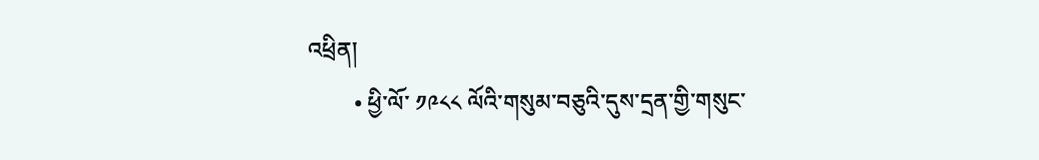འཕྲིན།
        • ཕྱི་ལོ་ ༡༩༨༨ ལོའི་གསུམ་བཅུའི་དུས་དྲན་གྱི་གསུང་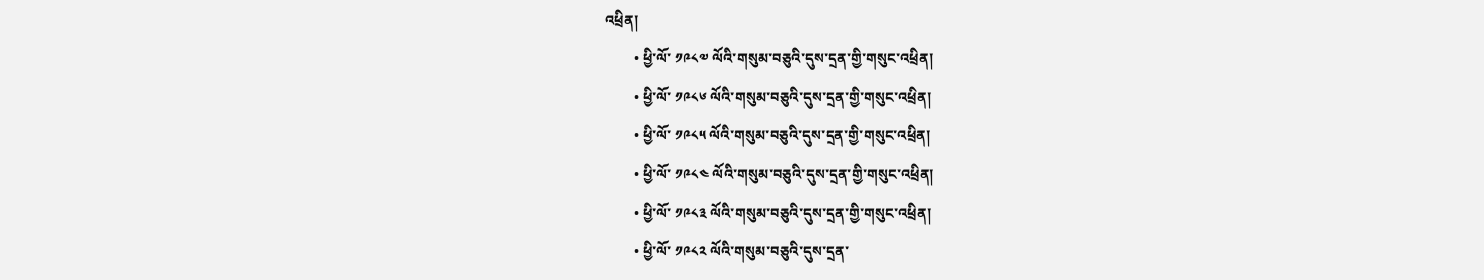འཕྲིན།
        • ཕྱི་ལོ་ ༡༩༨༧ ལོའི་གསུམ་བཅུའི་དུས་དྲན་གྱི་གསུང་འཕྲིན།
        • ཕྱི་ལོ་ ༡༩༨༦ ལོའི་གསུམ་བཅུའི་དུས་དྲན་གྱི་གསུང་འཕྲིན།
        • ཕྱི་ལོ་ ༡༩༨༥ ལོའི་གསུམ་བཅུའི་དུས་དྲན་གྱི་གསུང་འཕྲིན།
        • ཕྱི་ལོ་ ༡༩༨༤ ལོའི་གསུམ་བཅུའི་དུས་དྲན་གྱི་གསུང་འཕྲིན།
        • ཕྱི་ལོ་ ༡༩༨༣ ལོའི་གསུམ་བཅུའི་དུས་དྲན་གྱི་གསུང་འཕྲིན།
        • ཕྱི་ལོ་ ༡༩༨༢ ལོའི་གསུམ་བཅུའི་དུས་དྲན་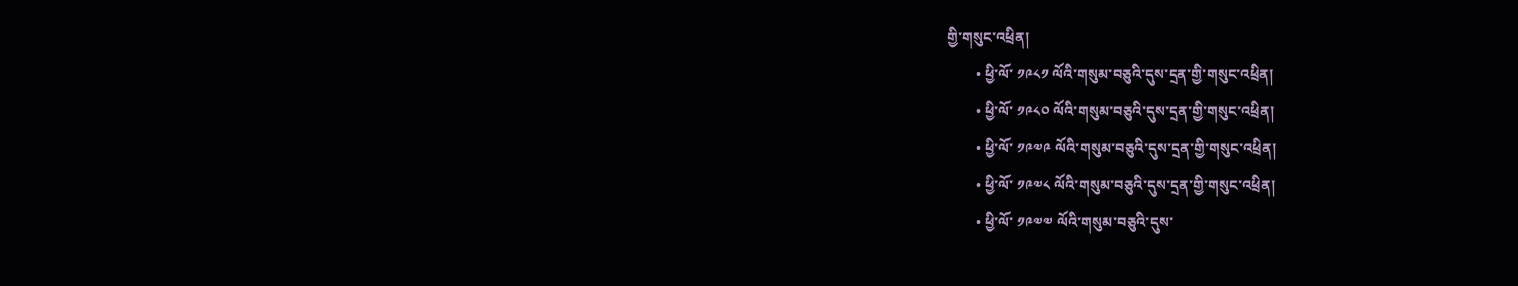གྱི་གསུང་འཕྲིན།
        • ཕྱི་ལོ་ ༡༩༨༡ ལོའི་གསུམ་བཅུའི་དུས་དྲན་གྱི་གསུང་འཕྲིན།
        • ཕྱི་ལོ་ ༡༩༨༠ ལོའི་གསུམ་བཅུའི་དུས་དྲན་གྱི་གསུང་འཕྲིན།
        • ཕྱི་ལོ་ ༡༩༧༩ ལོའི་གསུམ་བཅུའི་དུས་དྲན་གྱི་གསུང་འཕྲིན།
        • ཕྱི་ལོ་ ༡༩༧༨ ལོའི་གསུམ་བཅུའི་དུས་དྲན་གྱི་གསུང་འཕྲིན།
        • ཕྱི་ལོ་ ༡༩༧༧ ལོའི་གསུམ་བཅུའི་དུས་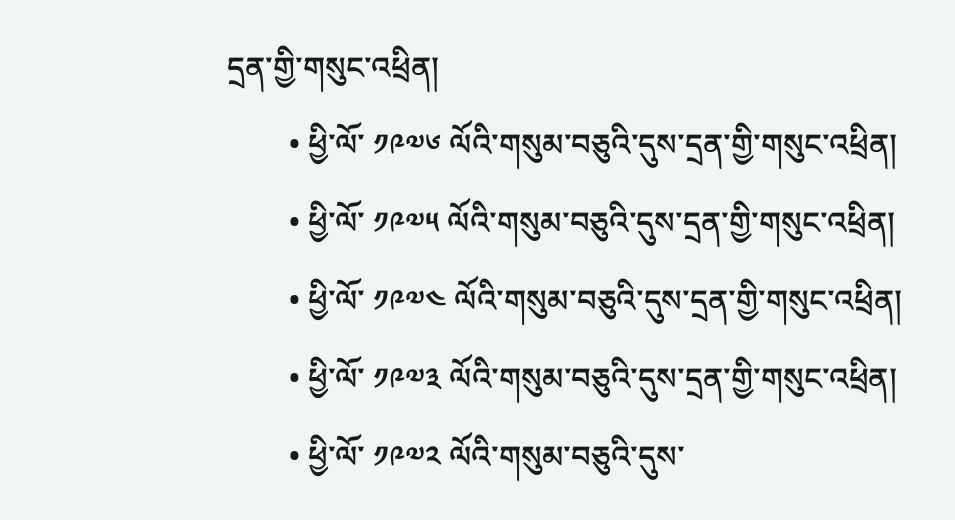དྲན་གྱི་གསུང་འཕྲིན།
        • ཕྱི་ལོ་ ༡༩༧༦ ལོའི་གསུམ་བཅུའི་དུས་དྲན་གྱི་གསུང་འཕྲིན།
        • ཕྱི་ལོ་ ༡༩༧༥ ལོའི་གསུམ་བཅུའི་དུས་དྲན་གྱི་གསུང་འཕྲིན།
        • ཕྱི་ལོ་ ༡༩༧༤ ལོའི་གསུམ་བཅུའི་དུས་དྲན་གྱི་གསུང་འཕྲིན།
        • ཕྱི་ལོ་ ༡༩༧༣ ལོའི་གསུམ་བཅུའི་དུས་དྲན་གྱི་གསུང་འཕྲིན།
        • ཕྱི་ལོ་ ༡༩༧༢ ལོའི་གསུམ་བཅུའི་དུས་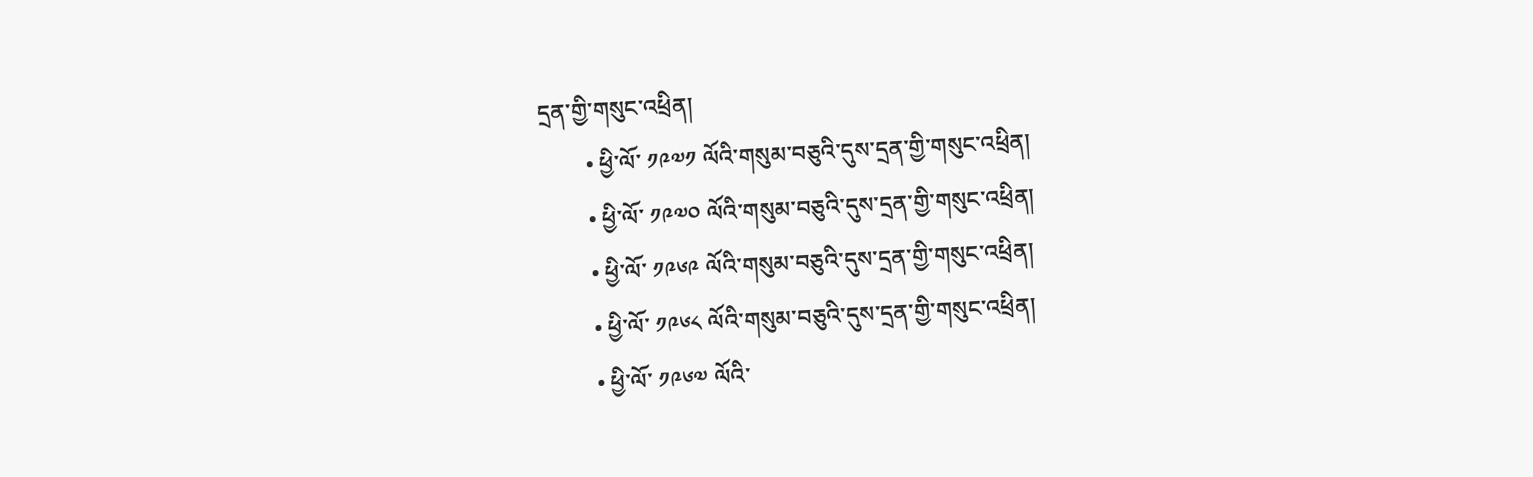དྲན་གྱི་གསུང་འཕྲིན།
        • ཕྱི་ལོ་ ༡༩༧༡ ལོའི་གསུམ་བཅུའི་དུས་དྲན་གྱི་གསུང་འཕྲིན།
        • ཕྱི་ལོ་ ༡༩༧༠ ལོའི་གསུམ་བཅུའི་དུས་དྲན་གྱི་གསུང་འཕྲིན།
        • ཕྱི་ལོ་ ༡༩༦༩ ལོའི་གསུམ་བཅུའི་དུས་དྲན་གྱི་གསུང་འཕྲིན།
        • ཕྱི་ལོ་ ༡༩༦༨ ལོའི་གསུམ་བཅུའི་དུས་དྲན་གྱི་གསུང་འཕྲིན།
        • ཕྱི་ལོ་ ༡༩༦༧ ལོའི་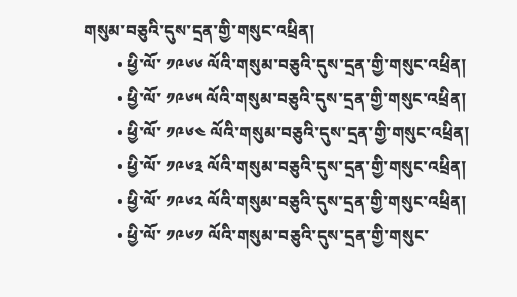གསུམ་བཅུའི་དུས་དྲན་གྱི་གསུང་འཕྲིན།
        • ཕྱི་ལོ་ ༡༩༦༦ ལོའི་གསུམ་བཅུའི་དུས་དྲན་གྱི་གསུང་འཕྲིན།
        • ཕྱི་ལོ་ ༡༩༦༥ ལོའི་གསུམ་བཅུའི་དུས་དྲན་གྱི་གསུང་འཕྲིན།
        • ཕྱི་ལོ་ ༡༩༦༤ ལོའི་གསུམ་བཅུའི་དུས་དྲན་གྱི་གསུང་འཕྲིན།
        • ཕྱི་ལོ་ ༡༩༦༣ ལོའི་གསུམ་བཅུའི་དུས་དྲན་གྱི་གསུང་འཕྲིན།
        • ཕྱི་ལོ་ ༡༩༦༢ ལོའི་གསུམ་བཅུའི་དུས་དྲན་གྱི་གསུང་འཕྲིན།
        • ཕྱི་ལོ་ ༡༩༦༡ ལོའི་གསུམ་བཅུའི་དུས་དྲན་གྱི་གསུང་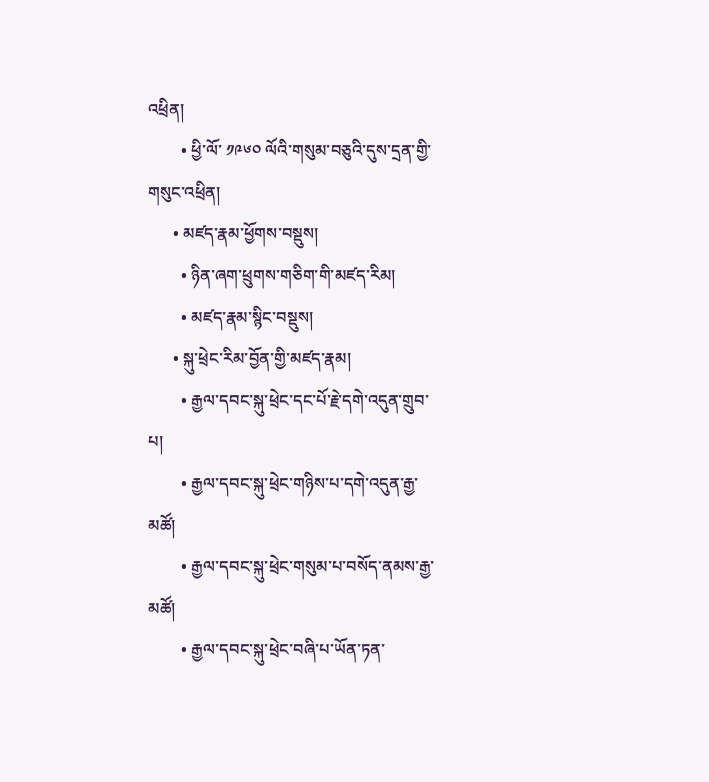འཕྲིན།
        • ཕྱི་ལོ་ ༡༩༦༠ ལོའི་གསུམ་བཅུའི་དུས་དྲན་གྱི་གསུང་འཕྲིན།
      • མཛད་རྣམ་ཕྱོགས་བསྡུས།
        • ཉིན་ཞག་ཕྲུགས་གཅིག་གི་མཛད་རིམ།
        • མཛད་རྣམ་སྙིང་བསྡུས།
      • སྐུ་ཕྲེང་རིམ་བྱོན་གྱི་མཛད་རྣམ།
        • རྒྱལ་དབང་སྐུ་ཕྲེང་དང་པོ་རྗེ་དགེ་འདུན་གྲུབ་པ།
        • རྒྱལ་དབང་སྐུ་ཕྲེང་གཉིས་པ་དགེ་འདུན་རྒྱ་མཚོ།
        • རྒྱལ་དབང་སྐུ་ཕྲེང་གསུམ་པ་བསོད་ནམས་རྒྱ་མཚོ།
        • རྒྱལ་དབང་སྐུ་ཕྲེང་བཞི་པ་ཡོན་ཏན་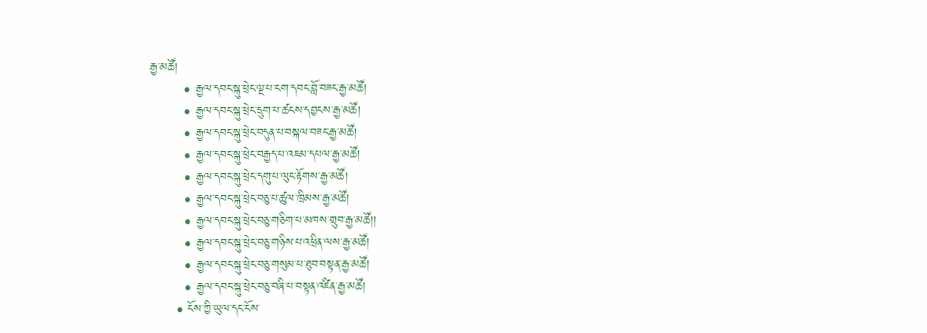རྒྱ་མཚོ།
        • རྒྱལ་དབང་སྐུ་ཕྲེང་ལྔ་པ་ངག་དབང་བློ་བཟང་རྒྱ་མཚོ།
        • རྒྱལ་དབང་སྐུ་ཕྲེང་དྲུག་པ་ཚངས་དབྱངས་རྒྱ་མཚོ།
        • རྒྱལ་དབང་སྐུ་ཕྲེང་བདུན་པ་བསྐལ་བཟང་རྒྱ་མཚོ།
        • རྒྱལ་དབང་སྐུ་ཕྲེང་བརྒྱད་པ་འཇམ་དཔལ་རྒྱ་མཚོ།
        • རྒྱལ་དབང་སྐུ་ཕྲེང་དགུ་པ་ལུང་རྟོགས་རྒྱ་མཚོ།
        • རྒྱལ་དབང་སྐུ་ཕྲེང་བཅུ་པ་ཚུལ་ཁྲིམས་རྒྱ་མཚོ།
        • རྒྱལ་དབང་སྐུ་ཕྲེང་བཅུ་གཅིག་པ་མཁས་གྲུབ་རྒྱ་མཚོ།།
        • རྒྱལ་དབང་སྐུ་ཕྲེང་བཅུ་གཉིས་པ་འཕྲིན་ལས་རྒྱ་མཚོ།
        • རྒྱལ་དབང་སྐུ་ཕྲེང་བཅུ་གསུམ་པ་ཐུབ་བསྟན་རྒྱ་མཚོ།
        • རྒྱལ་དབང་སྐུ་ཕྲེང་བཅུ་བཞི་པ་བསྟན་འཛིན་རྒྱ་མཚོ།
      • ངོས་ཀྱི་ཡུལ་དང་ངོས་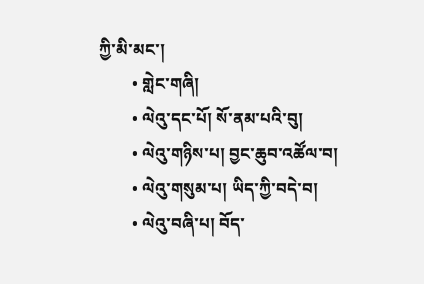ཀྱི་མི་མང་།
        • གླེང་གཞི།
        • ལེའུ་དང་པོ། སོ་ནམ་པའི་བུ།
        • ལེའུ་གཉིས་པ། བྱང་ཆུབ་འཚོལ་བ།
        • ལེའུ་གསུམ་པ། ཡིད་ཀྱི་བདེ་བ།
        • ལེའུ་བཞི་པ། བོད་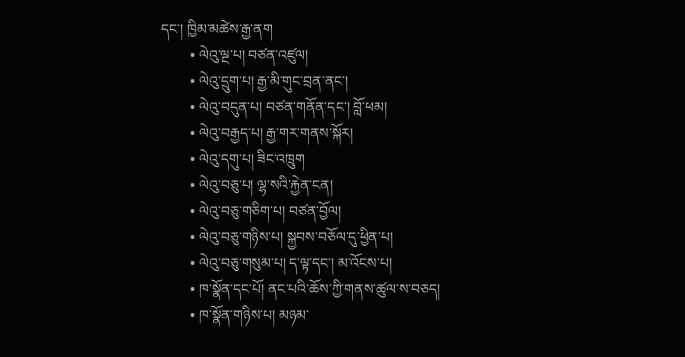དང་། ཁྱིམ་མཚེས་རྒྱ་ནག
        • ལེའུ་ལྔ་པ། བཙན་འཛུལ།
        • ལེའུ་དྲུག་པ། རྒྱ་མི་གུང་བྲན་ནང་།
        • ལེའུ་བདུན་པ། བཙན་གནོན་དང་། བློ་ཕམ།
        • ལེའུ་བརྒྱད་པ། རྒྱ་གར་གནས་སྐོར།
        • ལེའུ་དགུ་པ། ཟིང་འཁྲུག
        • ལེའུ་བཅུ་པ། ལྷ་སའི་རྐྱེན་ངན།
        • ལེའུ་བཅུ་གཅིག་པ། བཙན་བྱོལ།
        • ལེའུ་བཅུ་གཉིས་པ། སྐྱབས་བཅོལ་དུ་ཕྱིན་པ།
        • ལེའུ་བཅུ་གསུམ་པ། ད་ལྟ་དང་། མ་འོངས་པ།
        • ཁ་སྣོན་དང་པོ། ནང་པའི་ཆོས་ཀྱི་གནས་ཚུལ་ས་བཅད།
        • ཁ་སྣོན་གཉིས་པ། མཉམ་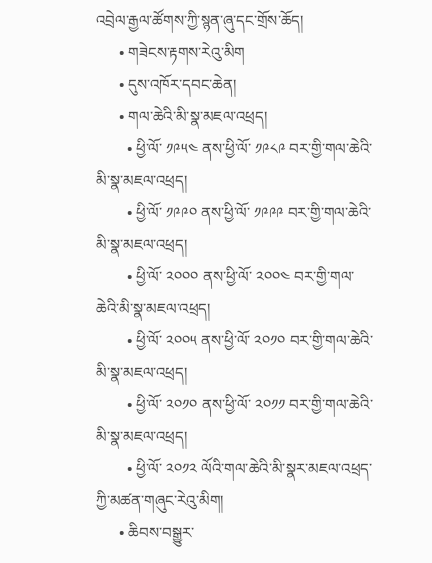འབྲེལ་རྒྱལ་ཚོགས་ཀྱི་སྙན་ཞུ་དང་གྲོས་ཆོད།
      • གཟེངས་རྟགས་རེའུ་མིག
      • དུས་འཁོར་དབང་ཆེན།
      • གལ་ཆེའི་མི་སྣ་མཇལ་འཕྲད།
        • ཕྱི་ལོ་ ༡༩༥༤ ནས་ཕྱི་ལོ་ ༡༩༨༩ བར་གྱི་གལ་ཆེའི་མི་སྣ་མཇལ་འཕྲད།
        • ཕྱི་ལོ་ ༡༩༩༠ ནས་ཕྱི་ལོ་ ༡༩༩༩ བར་གྱི་གལ་ཆེའི་མི་སྣ་མཇལ་འཕྲད།
        • ཕྱི་ལོ་ ༢༠༠༠ ནས་ཕྱི་ལོ་ ༢༠༠༤ བར་གྱི་གལ་ཆེའི་མི་སྣ་མཇལ་འཕྲད།
        • ཕྱི་ལོ་ ༢༠༠༥ ནས་ཕྱི་ལོ་ ༢༠༡༠ བར་གྱི་གལ་ཆེའི་མི་སྣ་མཇལ་འཕྲད།
        • ཕྱི་ལོ་ ༢༠༡༠ ནས་ཕྱི་ལོ་ ༢༠༡༡ བར་གྱི་གལ་ཆེའི་མི་སྣ་མཇལ་འཕྲད།
        • ཕྱི་ལོ་ ༢༠༡༢ ལོའི་གལ་ཆེའི་མི་སྣར་མཇལ་འཕྲད་ཀྱི་མཚན་གཞུང་རེའུ་མིག།
      • ཆིབས་བསྒྱུར་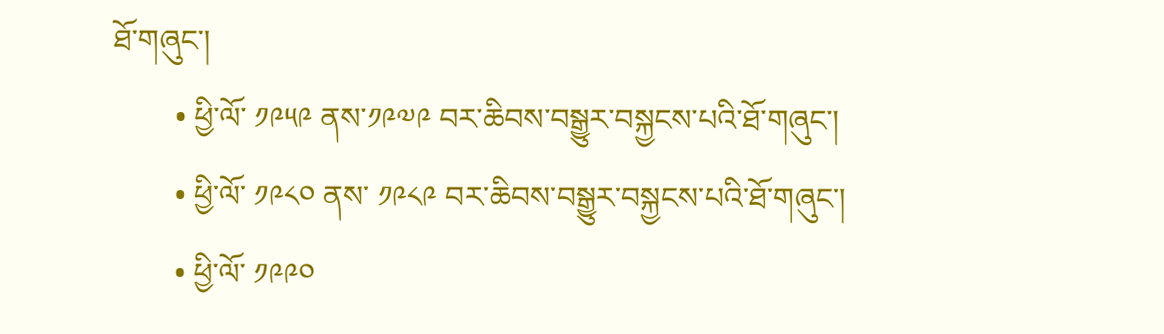ཐོ་གཞུང་།
        • ཕྱི་ལོ་ ༡༩༥༩ ནས་༡༩༧༩ བར་ཆིབས་བསྒྱུར་བསྐྱངས་པའི་ཐོ་གཞུང་།
        • ཕྱི་ལོ་ ༡༩༨༠ ནས་ ༡༩༨༩ བར་ཆིབས་བསྒྱུར་བསྐྱངས་པའི་ཐོ་གཞུང་།
        • ཕྱི་ལོ་ ༡༩༩༠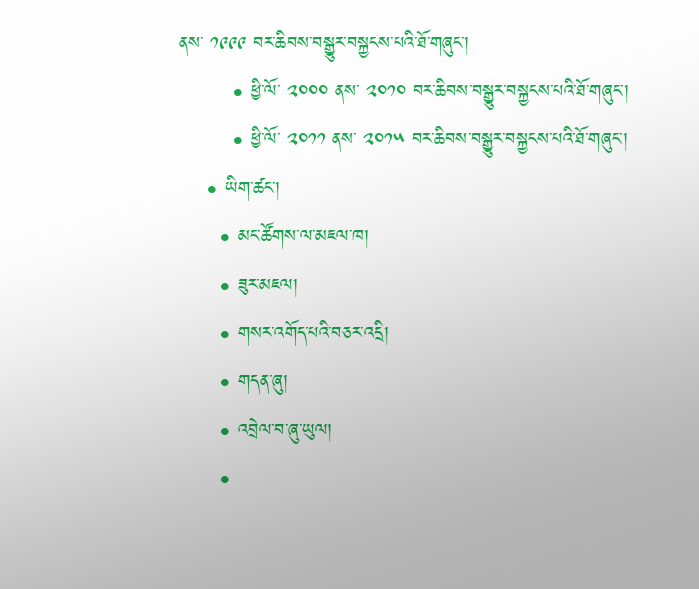ནས་ ༡༩༩༩ བར་ཆིབས་བསྒྱུར་བསྐྱངས་པའི་ཐོ་གཞུང་།
        • ཕྱི་ལོ་ ༢༠༠༠ ནས་ ༢༠༡༠ བར་ཆིབས་བསྒྱུར་བསྐྱངས་པའི་ཐོ་གཞུང་།
        • ཕྱི་ལོ་ ༢༠༡༡ ནས་ ༢༠༡༥ བར་ཆིབས་བསྒྱུར་བསྐྱངས་པའི་ཐོ་གཞུང་།
    • ཡིག་ཚང་།
      • མང་ཚོགས་ལ་མཇལ་ཁ།
      • ཟུར་མཇལ།
      • གསར་འགོད་པའི་བཅར་འདྲི།
      • གདན་ཞུ།
      • འབྲེལ་བ་ཞུ་ཡུལ།
      •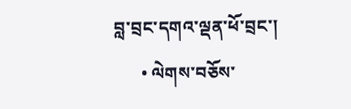བླ་བྲང་དགའ་ལྡན་ཕོ་བྲང་།
      • ལེགས་བཅོས་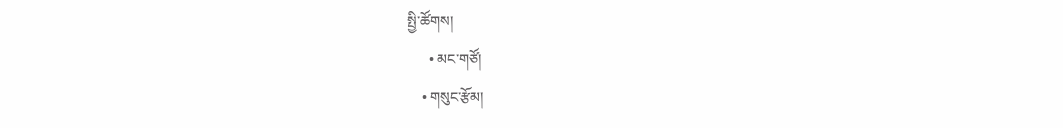སྤྱི་ཚོགས།
      • མང་གཙོ།
    • གསུང་རྩོམ།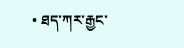• ཐད་ཀར་རྒྱང་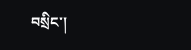བསྲིང་།